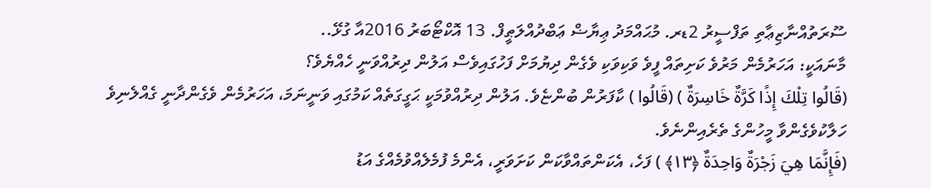ސޫރަތުއްނާޒިޢާތި ތަފްސީރު 2ޑރ. މުޙައްމަދު ޢިޔާޟް ޢަބްދުއްލަޠީފް. 13 އޮކްޓޯބަރު 2016އާ ގުޅޭ..
މާނައަކީ: އަހަރުމެން މަރުވެ ކަށިތައް ފީވެ ވަކިވަކި ވެގެން ދިޔުމަށް ފަހުގައިވެސް އަލުން ދިރުއްވަނީ ހެއްޔެވެ؟
(قَالُوا تِلْكَ إِذًا كَرَّةٌ خَاسِرَةٌ ) (قَالُوا ) ކާފަރުން ބުންޏެވެ. އަލުން ދިރުއްވުމަކީ ޙަގީގަތެއް ކަމުގައި ވަނީނަމަ، އަހަރުމެން ވެގެންދާނީ ގެއްލެނިވެ ހަލާކުވެގެންވާ މީހުންގެ ތެރެއިންނެވެ.
(فَإِنَّمَا هِيَ زَجْرَةٌ وَاحِدَةٌ ﴿١٣﴾ ) ފަހެ، އެކަންތައްވާކަން ކަށަވަރީ، އެންމެ ފުމެލެއްވުމެއްގެ އަޑު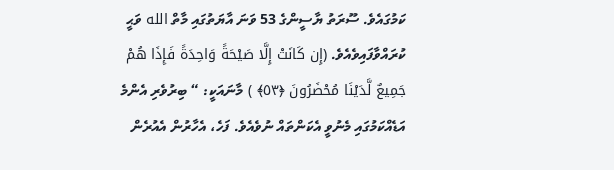ކަމުގައެވެ. ސޫރަތު ޔާސީންގެ 53 ވަނަ އާޔަތުގައި މާތް الله ވަޙީ ކުރައްވާފައިވެއެވެ. (إِن كَانَتْ إِلَّا صَيْحَةً وَاحِدَةً فَإِذَا هُمْ جَمِيعٌ لَّدَيْنَا مُحْضَرُونَ ﴿٥٣﴾ ) މާނައަކީ: “ ބިރުވެރި އެންމެ އަޑެއްކަމުގައި މެނުވީ އެކަންތައް ނުވެއެވެ. ފަހެ، އެހާރުން އެއުރެން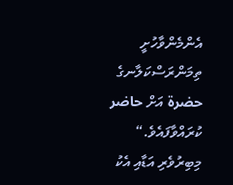އެންމެންވާހުށީ ތިމަންރަސްކަލާނގެ حضرة އަށް حاضر ކުރައްވާފައެވެ.“ މިބިރުވެރި އަޑާއި އެކު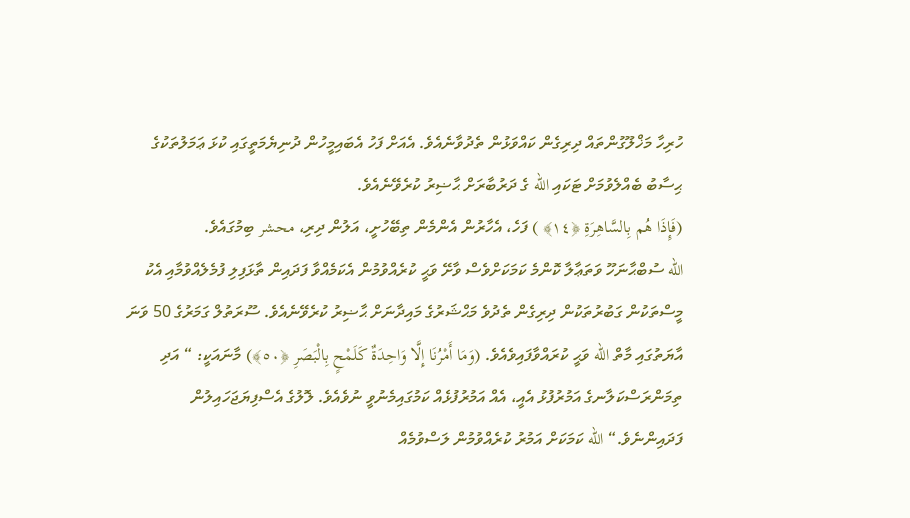ހުރިހާ މަޚްލޫގުންތައް ދިރިގެން ކައްވަޅުން ތެދުވާނެއެވެ. އެއަށް ފަހު އެބައިމީހުން ދުނިޔެމަތީގައި ކުޅަ ޢަމަލުތަކުގެ ޙިސާބު ބެއްލެވުމަށް ޓަކައި الله ގެ ދަރުބާރަށް ޙާޟިރު ކުރެވޭނެއެވެ.
(فَإِذَا هُم بِالسَّاهِرَةِ ﴿١٤﴾ ) ފަހެ، އެހާރުން އެންމެން ތިބޭހުށީ، އަލުން ދިރި، محشر ބިމުގައެވެ.
الله ސުބްޙާނަހޫ ވަތަޢާލާ ކޮންމެ ކަމަކަށްވެސް ވާށޭ ވަޙީ ކުރެއްވުމުން އެކަމެއްވާ ފަދައިން ތާޅަފިލި ފުމެލެއްވުމާއި އެކު މީސްތަކުން ގަބުރުތަކުން ދިރިގެން ތެދުވެ މަޙްޝަރުގެ މައިދާނަށް ޙާޟިރު ކުރެވޭނެއެވެ. ސޫރަތުލް ގަމަރުގެ 50 ވަނަ އާޔަތުގައި މާތް الله ވަޙީ ކުރައްވާފައިވެއެވެ. (وَمَا أَمْرُنَا إِلَّا وَاحِدَةٌ كَلَمْحٍ بِالْبَصَرِ ﴿٥٠﴾) މާނައަކީ: “ އަދި ތިމަންރަސްކަލާނގެ އަމުރުފުޅު އެއީ، އެއް އަމުރުފުޅެއް ކަމުގައިމެނުވީ ނުވެއެވެ. ލޮލުގެ އެސްފިޔަޖަހައިލުން ފަދައިންނެވެ.“ الله ކަމަކަށް އަމުރު ކުރެއްވުމުން ލަސްވުމެއް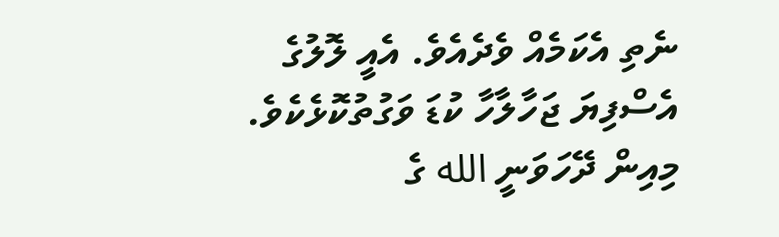ނެތި އެކަމެއް ވެދެއެވެ. އެއީ ލޮލުގެ އެސްފިޔަ ޖަހާލާހާ ކުޑަ ވަގުތުކޮޅެކެވެ. މިއިން ދޭހަވަނީ الله ގެ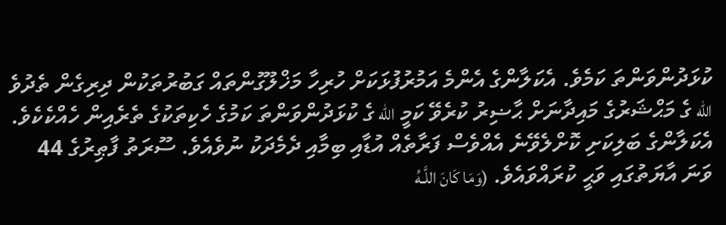ކުޅަދުންވަންތަ ކަމެވެ. އެކަލާންގެ އެންމެ އަމުރުފުޅަކަށް ހުރިހާ މަޚްލޫގުންތައް ގަބުރުތަކުން ދިރިގެން ތެދުވެ الله ގެ މަޙްޝަރުގެ މައިދާނަށް ޙާޟިރު ކުރެވޭ ކަމީ الله ގެ ކުޅަދުންވަންތަ ކަމުގެ ހެކިތަކުގެ ތެރެއިން ހެއްކެކެވެ. އެކަލާންގެ ބަލިކަށި ކޮށްލެވޭނެ އެއްވެސް ފަރާތެއް އުޑާއި ބިމާއި ދެމެދަކު ނުވެއެވެ. ސޫރަތު ފާޠިރުގެ 44 ވަނަ އާޔަތުގައި ވަޙީ ކުރައްވައެވެ. (وَمَا كَانَ اللَّـهُ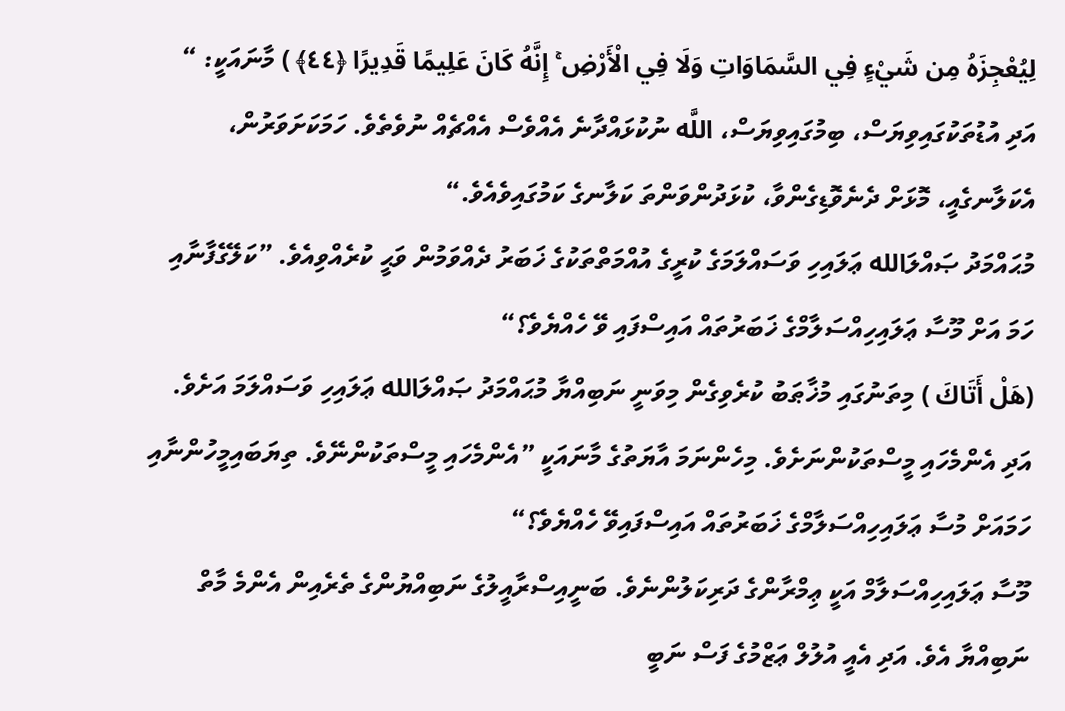لِيُعْجِزَهُ مِن شَيْءٍ فِي السَّمَاوَاتِ وَلَا فِي الْأَرْضِ ۚ إِنَّهُ كَانَ عَلِيمًا قَدِيرًا ﴿٤٤﴾ ) މާނައަކީ: “ އަދި އުޑުތަކުގައިވިޔަސް، ބިމުގައިވިޔަސް، اللَّه ނުކުޅައްދާނެ އެއްވެސް އެއްޗެއް ނުވެތެވެ. ހަމަކަށަވަރުން، އެކަލާނގެއީ، މޮޅަށް ދެނެވޮޑިގެންވާ، ކުޅަދުންވަންތަ ކަލާނގެ ކަމުގައިވެއެވެ.“
މުޙައްމަދު ޞައްލަالله ޢަލައިހި ވަސައްލަމަގެ ކުރީގެ އުއްމަތްތަކުގެ ޚަބަރު ދެއްވަމުން ވަޙީ ކުރެއްވިއެވެ. ”ކަލޭގެފާނާއި ހަމަ އަށް މޫސާ ޢަލައިހިއްސަލާމްގެ ޚަބަރުތައް އައިސްފައި ވޭ ހެއްޔެވެ؟“
(هَلْ أَتَاكَ ) މިތަނުގައި މުޚާޠަބު ކުރެވިގެން މިވަނީ ނަބިއްޔާ މުޙައްމަދު ޞައްލަالله ޢަލައިހި ވަސައްލަމަ އަށެވެ. އަދި އެންމެހައި މީސްތަކުންނަށެވެ. މިހެންނަމަ އާޔަތުގެ މާނައަކީ ”އެންމެހައި މީސްތަކުންނޭވެ. ތިޔަބައިމީހުންނާއި ހަމައަށް މުސާ ޢަލައިހިއްސަލާމްގެ ޚަބަރުތައް އައިސްފައިވޭ ހެއްޔެވެ؟“
މޫސާ ޢަލައިހިއްސަލާމް އަކީ ޢިމްރާންގެ ދަރިކަލުންނެވެ. ބަނީއިސްރާއީލުގެ ނަބިއްޔުންގެ ތެރެއިން އެންމެ މާތް ނަބިއްޔާ އެވެ. އަދި އެއީ އުލުލް ޢަޒްމުގެ ފަސް ނަބީ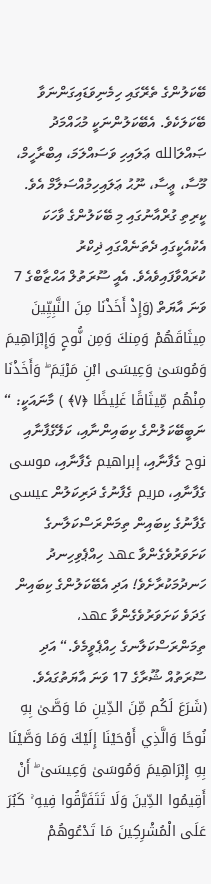ބޭކަލުންގެ ތެރޭގައި ހިމެނިވަޑައިގަންނަވާ ބޭކަލަކެވެ. އެބޭކަލުންނަކީ މުޙައްމަދު ޞައްލަالله ޢަލައިހި ވަސައްލަމަ، އިބްރާހީމް، މޫސާ، ޢީސާ، ނޫޙު ޢަލައިހިމުއްސަލާމް އެވެ. ކީރިތި ގުރްއާނުގައި މި ބޭކަލުންގެ ވާހަކަ އެކުއެކީގައި ދެތަނެއްގައި ޛިކްރު ކުރައްވާފައިވެއެވެ. އެއީ ސޫރަތުލް އަޙްޒާބްގެ 7 ވަނަ އާޔަތް (وَإِذْ أَخَذْنَا مِنَ النَّبِيِّينَ مِيثَاقَهُمْ وَمِنكَ وَمِن نُّوحٍ وَإِبْرَاهِيمَ وَمُوسَىٰ وَعِيسَى ابْنِ مَرْيَمَ ۖ وَأَخَذْنَا مِنْهُم مِّيثَاقًا غَلِيظًا ﴿٧﴾ ) މާނައަކީ: “ ނަބީބޭކަލުންގެ ކިބައިންނާއި، ކަލޭގެފާނާއި نوح ގެފާނާއި، إبراهيم ގެފާނާއި، موسى ގެފާނާއި، مريم ގެފާނުގެ ދަރިކަލުން عيسى ގެފާނުގެ ކިބައިން ތިމަންރަސްކަލާނގެ ކަށަވަރުވެގެންވާ عهد ހިއްޕެވިހިނދު ހަނދުމަކުރާށެވެ! އަދި އެބޭކަލުންގެ ކިބައިން ގަދަވެ ކަށަވަރުވެގެންވާ عهد، ތިމަންރަސްކަލާނގެ ހިއްޕެވީމެވެ.“ އަދި ސޫރަތުއް ޝޫރާގެ 17 ވަނަ އާޔަތުގައެވެ. (شَرَعَ لَكُم مِّنَ الدِّينِ مَا وَصَّىٰ بِهِ نُوحًا وَالَّذِي أَوْحَيْنَا إِلَيْكَ وَمَا وَصَّيْنَا بِهِ إِبْرَاهِيمَ وَمُوسَىٰ وَعِيسَىٰ ۖ أَنْ أَقِيمُوا الدِّينَ وَلَا تَتَفَرَّقُوا فِيهِ ۚ كَبُرَ عَلَى الْمُشْرِكِينَ مَا تَدْعُوهُمْ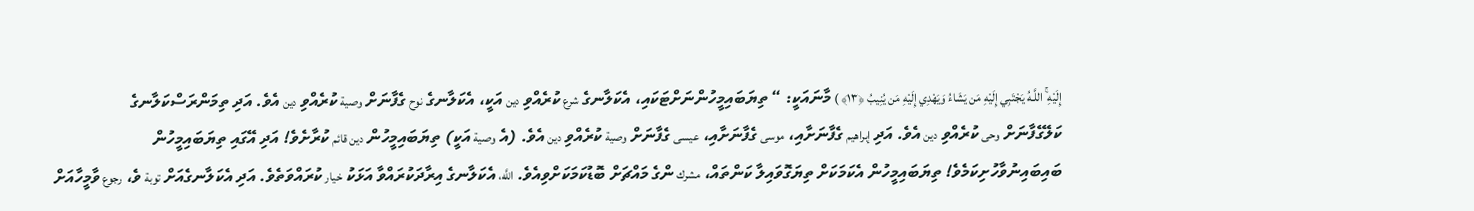إِلَيْهِ ۚ اللَّـهُ يَجْتَبِي إِلَيْهِ مَن يَشَاءُ وَيَهْدِي إِلَيْهِ مَن يُنِيبُ ﴿١٣﴾ ) މާނައަކީ: “ ތިޔަބައިމީހުންނަށްޓަކައި، އެކަލާނގެ شرع ކުރެއްވި دين އަކީ، އެކަލާނގެ نوح ގެފާނަށް وصية ކުރެއްވި دين އެވެ. އަދި ތިމަންރަސްކަލާނގެ ކަލޭގެފާނަށް وحى ކުރެއްވި دين އެވެ. އަދި إبراهيم ގެފާނަށާއި، موسى ގެފާނަށާއި، عيسى ގެފާނަށް وصية ކުރެއްވި دين އެވެ. (އެ وصية އަކީ) ތިޔަބައިމީހުން دين قائم ކުރާށެވެ! އަދި އޭގައި ތިޔަބައިމީހުން ބައިބައިނުވާހުށިކަމެވެ! ތިޔަބައިމީހުން އެކަމަކަށް ތިޔަގޮވައިލާ ކަންތައް، مشرك ންގެ މައްޗަށް ބޮޑުކަމަކަށްވިއެވެ. اللَّه، އެކަލާނގެ އިރާދަކުރައްވާ އަޅަކު خيار ކުރައްވަތެވެ. އަދި އެކަލާނގެއަށް توبة ވެ، رجوع ވާމީހާއަށް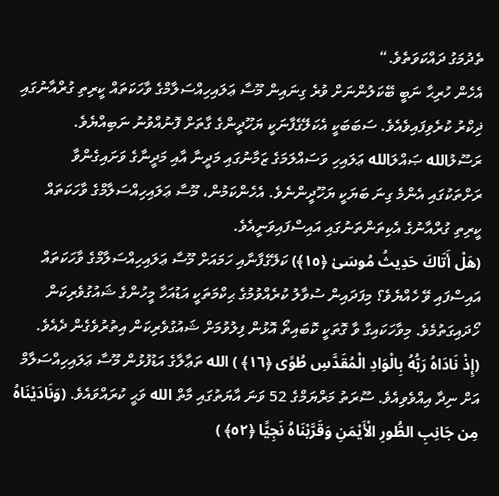ތެދުމަގު ދައްކަވަތެވެ.“
އެހެން ހުރިޙާ ނަބީ ބޭކަލުންނަށް ވުރެ ގިނައިން މޫސާ ޢަލައިހިއްސަލާމްގެ ވާހަކަތައް ކީރިތި ގުރްއާނުގައި ޛިކްރު ކުރެވިފައިވެއެވެ. ސަބަބަކީ އެކަލޭގެފާނަކީ ޔަހޫދީންގެ ގާތަށް ފޮނުއްވުނު ނަބިއްޔެވެ. ރަސޫލުالله ޞައްލަالله ޢަލައިހި ވަސައްލަމަގެ ޒަމާނުގައި މަދީނާ އާއި މަދީނާގެ ވަށައިގެންވާ ރަށްތަކުގައި އެންމެ ގިނަ ބަޔަކީ ޔަހޫދީންނެވެ. އެހެންކަމުން، މޫސާ ޢަލައިހިއްސަލާމްގެ ވާހަކަތައް ކީރިތި ގުރްއާނުގެ އެކިތަންތަނުގައި އައިސްފައިވަނީއެވެ.
(هَلْ أَتَاكَ حَدِيثُ مُوسَىٰ ﴿١٥﴾) ކަލޭގެފާނާއި ހަމައަށް މޫސާ ޢަލައިހިއްސަލާމްގެ ވާހަކަތައް އައިސްފައި ވޭ ހެއްޔެވެ؟ މިފަދައިން ސުވާލު ކުރެއްވުމުގެ ޙިކްމަތަކީ އަޑުއަހާ މީހުންގެ ޝައުގުވެރިކަން ހޯދައިގަތުމެވެ. މިވާހަކައިގާ ވާ ގޮތަކީ ކޮބައިތޯ އޮޅުން ފިލުވުމަށް ޝައުގުވެރިކަން އިތުރުވެގެން ދެއެވެ.
(إِذْ نَادَاهُ رَبُّهُ بِالْوَادِ الْمُقَدَّسِ طُوًى ﴿١٦﴾ ) الله ތަޢާލާގެ އަޑުފުޅުން މޫސާ ޢަލައިހިއްސަލާމް އަށް ނިދާ އިއްވެވިއެވެ. ސޫރަތު މަރްޔަމްގެ 52 ވަނަ އާޔަތުގައި މާތް الله ވަޙީ ކުރައްވައެވެ. (وَنَادَيْنَاهُ مِن جَانِبِ الطُّورِ الْأَيْمَنِ وَقَرَّبْنَاهُ نَجِيًّا ﴿٥٢﴾ )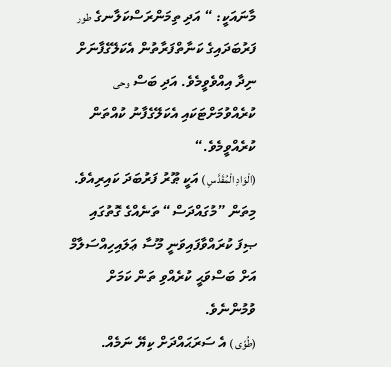މާނައަކީ: “ އަދި ތިމަންރަސްކަލާނގެ طور ފަރުބަދައިގެ ކަނާތްފަރާތުން އެކަލޭގެފާނަށް ނިދާ އިއްވެވީމެވެ. އަދި ބަސް وحى ކުރެއްވުމަށްޓަކައި އެކަލޭގެފާނު ކުއްތަން ކުރެއްވީމެވެ.“
(الْوَادِ الْمُقَدَّسِ ) އަކީ ޠޫރު ފަރުބަދަ ކައިރިއެވެ. މިތަން ”މުގައްދަސް“ ތަނެއްގެ ގޮތުގައި ޞިފަ ކުރައްވާފައިވަނީ މޫސާ ޢަލައިހިއްސަލާމް އަށް ބަސްވަޙީ ކުރެއްވި ތަން ކަމަށް ވުމުންނެވެ.
(طُوًى ) އެ ސަރަޙައްދަށް ކިޔޭ ނަމެއް.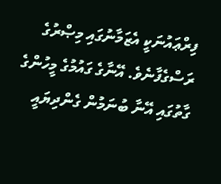ފިރްޢައުނަކީ އެޒަމާނުގައި މިޞްރުގެ ރަސްގެފާނެވެ. އޭނާގެ ގައުމުގެ މީހުންގެ ގާތުގައި އޭނާ ބުނަމުން ގެންދިޔައީ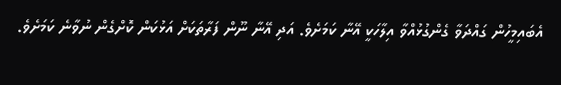އެބައިމީހުން ގައްދަވާ ގެންގުޅުއްވާ އިލާހަކީ އޭނާ ކަމަށެވެ. އަދި އޭނާ ނޫން ފަރާތަކަށް އަޅުކަން ކޮށްގެން ނުވާނެ ކަމަށެވެ.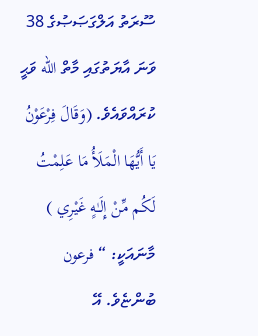ސޫރަތު އަލްގަޞަޞުގެ 38 ވަނަ އާޔަތުގައި މާތް الله ވަޙީ ކުރައްވައެވެ. (وَقَالَ فِرْعَوْنُ يَا أَيُّهَا الْمَلَأُ مَا عَلِمْتُ لَكُم مِّنْ إِلَـٰهٍ غَيْرِي ) މާނައަކީ: “ فرعون ބުންޏެވެ. އޭ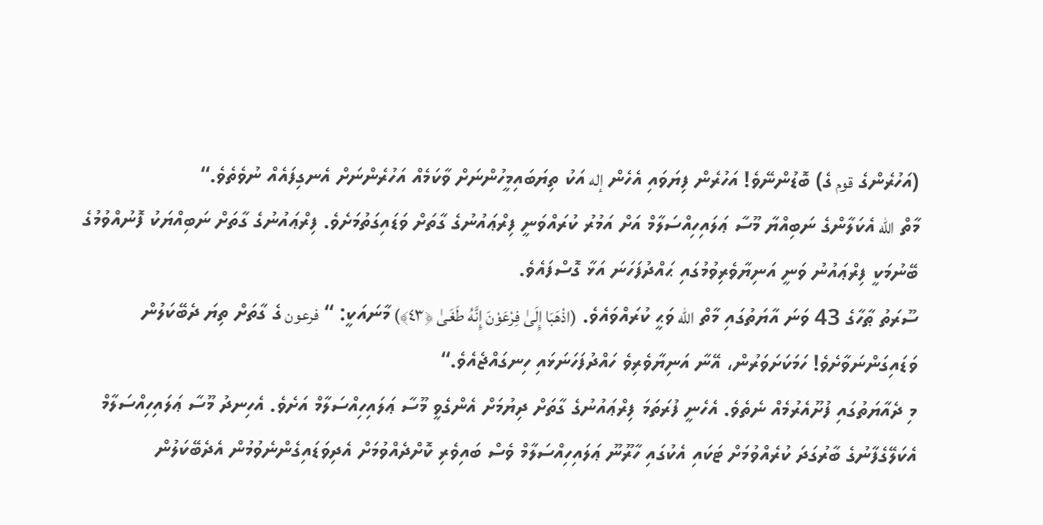(އަހުރެންގެ قوم ގެ) ބޮޑުންނޭވެ! އަހުރެން ފިޔަވައި އެހެން إله އަކު ތިޔަބައިމީހުންނަށް ވާކަމެއް އަހުރެންނަށް އެނގިފައެއް ނުވެތެވެ.“
މާތް الله އެކަލާންގެ ނަބިއްޔާ މޫސާ ޢަލައިހިއްސަލާމް އަށް އަމުރު ކުރައްވަނީ ފިރްޢައުނުގެ ގާތަށް ވަޑައިގަތުމަށެވެ. ފިރްޢައުނުގެ ގާތަށް ނަބިއްޔަކު ފޮނުއްވުމުގެ ބޭނުމަކީ ފިރްޢައުނު ވަނީ އަނިޔާވެރިވުމުގައި ޙައްދުފަހަނަ އަޅާ ގޮސްފައެވެ.
ސޫރަތު ޠާހާގެ 43 ވަނަ އާޔަތުގައި މާތް الله ވަޙީ ކުރައްވައެވެ. (اذْهَبَا إِلَىٰ فِرْعَوْنَ إِنَّهُ طَغَىٰ ﴿٤٣﴾) މާނައަކީ: “ فرعون ގެ ގާތަށް ތިޔަ ދެބޭކަލުން ވަޑައިގަންނަވާށެވެ! ހަމަކަށަވަރުން، އޭނާ އަނިޔާވެރިވެ ހައްދުފަހަނަޅައި ހިނގައްޖެއެވެ.“
މި ދެއާޔަތުގައި ފުށޫއެރުމެއް ނެތެވެ. އެހެނީ ފުރަތަމަ ފިރްޢައުނުގެ ގާތަށް ދިޔުމަށް އެންގެވީ މޫސާ ޢަލައިހިއްސަލާމް އަށެވެ. އެހިނދު މޫސާ ޢަލައިހިއްސަލާމް އެކަލޭގެފާނުގެ ބާރުގަދަ ކުރެއްވުމަށް ޓަކައި އެކުގައި ހާރޫނޫ ޢަލައިހިއްސަލާމް ވެސް ބައިވެރި ކޮށްދެއްވުމަށް އެދިވަޑައިގެންނެވުމުން އެދެބޭކަލުން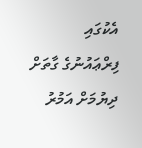އެކުގައި ފިރްޢައުނުގެ ގާތަށް ދިޔުމަށް އަމުރު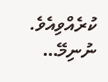ކުރެއްވިއެވެ.
ނުނިމޭ…